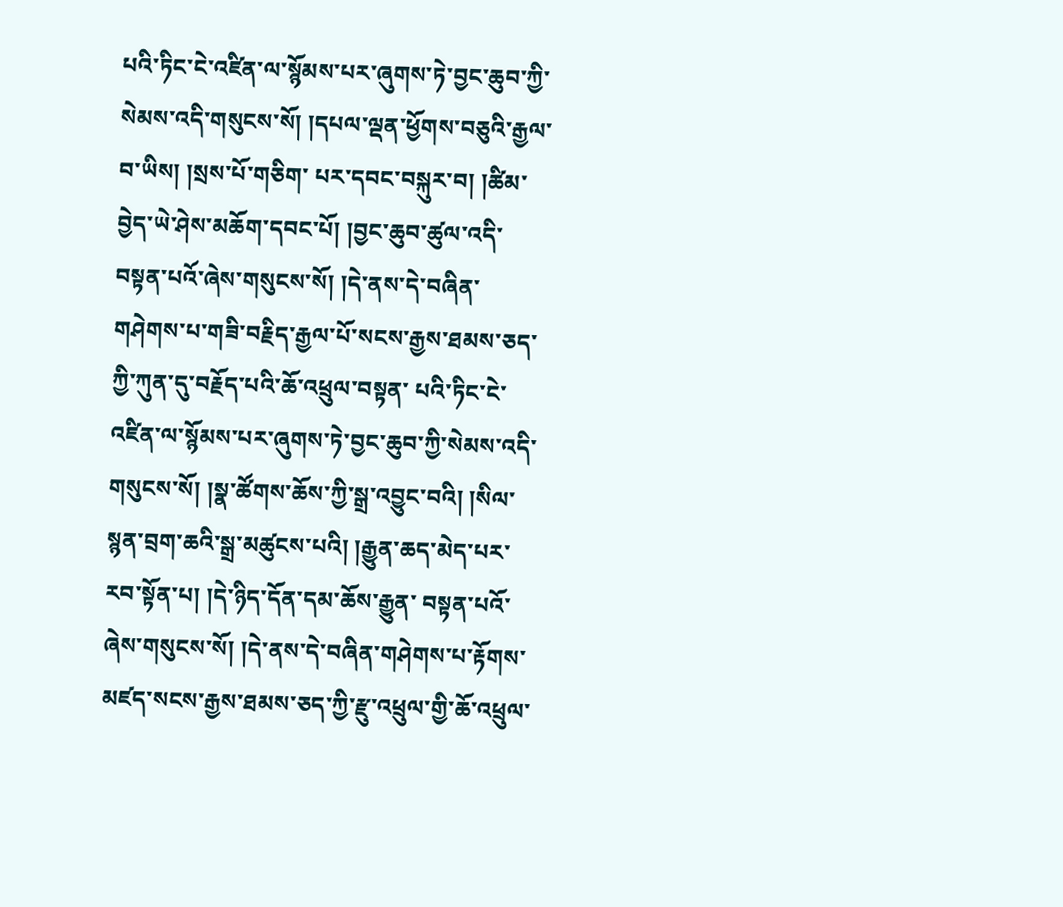པའི་ཏིང་ངེ་འཛིན་ལ་སྙོམས་པར་ཞུགས་ཏེ་བྱང་ཆུབ་ཀྱི་སེམས་འདི་གསུངས་སོ། །དཔལ་ལྡན་ཕྱོགས་བཅུའི་རྒྱལ་བ་ཡིས། །སྲས་པོ་གཅིག་ པར་དབང་བསྐུར་བ། །ཚིམ་བྱེད་ཡེ་ཤེས་མཆོག་དབང་པོ། །བྱང་ཆུབ་ཚུལ་འདི་བསྟན་པའོ་ཞེས་གསུངས་སོ། །དེ་ནས་དེ་བཞིན་གཤེགས་པ་གཟི་བརྗིད་རྒྱལ་པོ་སངས་རྒྱས་ཐམས་ཅད་ཀྱི་ཀུན་དུ་བརྗོད་པའི་ཆོ་འཕྲུལ་བསྟན་ པའི་ཏིང་ངེ་འཛིན་ལ་སྙོམས་པར་ཞུགས་ཏེ་བྱང་ཆུབ་ཀྱི་སེམས་འདི་གསུངས་སོ། །སྣ་ཚོགས་ཆོས་ཀྱི་སྒྲ་འབྱུང་བའི། །སིལ་སྙན་བྲག་ཆའི་སྒྲ་མཚུངས་པའི། །རྒྱུན་ཆད་མེད་པར་རབ་སྟོན་པ། །དེ་ཉིད་དོན་དམ་ཆོས་རྒྱུན་ བསྟན་པའོ་ཞེས་གསུངས་སོ། །དེ་ནས་དེ་བཞིན་གཤེགས་པ་རྟོགས་མཛད་སངས་རྒྱས་ཐམས་ཅད་ཀྱི་རྫུ་འཕྲུལ་གྱི་ཆོ་འཕྲུལ་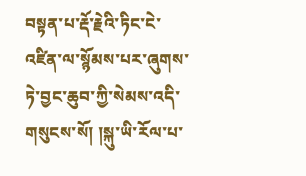བསྟན་པ་རྡོ་རྗེའི་ཏིང་ངེ་འཛིན་ལ་སྙོམས་པར་ཞུགས་ཏེ་བྱང་ཆུབ་ཀྱི་སེམས་འདི་ གསུངས་སོ། །སྐུ་ཡི་རོལ་པ་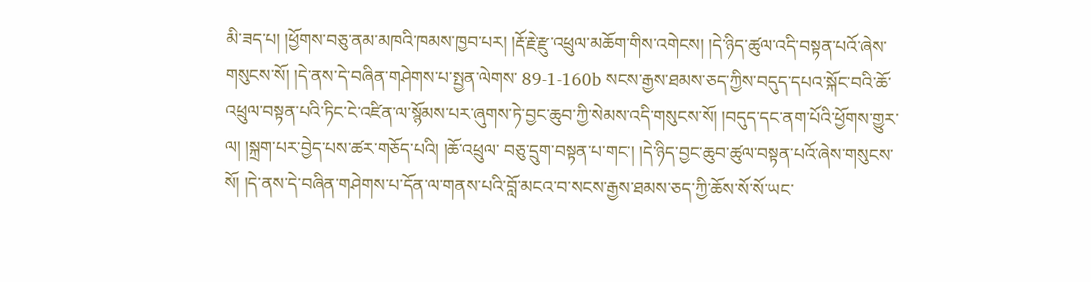མི་ཟད་པ། །ཕྱོགས་བཅུ་ནམ་མཁའི་ཁམས་ཁྱབ་པར། །རྡོ་རྗེ་རྫུ་འཕྲུལ་མཆོག་གིས་འགེངས། །དེ་ཉིད་ཚུལ་འདི་བསྟན་པའོ་ཞེས་གསུངས་སོ། །དེ་ནས་དེ་བཞིན་གཤེགས་པ་སྤྱན་ལེགས་ 89-1-160b སངས་རྒྱས་ཐམས་ཅད་ཀྱིས་བདུད་དཔའ་སྐོང་བའི་ཆོ་འཕྲུལ་བསྟན་པའི་ཏིང་ངེ་འཛིན་ལ་སྙོམས་པར་ཞུགས་ཏེ་བྱང་ཆུབ་ཀྱི་སེམས་འདི་གསུངས་སོ། །བདུད་དང་ནག་པོའི་ཕྱོགས་གྱུར་ལ། །སྐྲག་པར་བྱེད་པས་ཚར་གཅོད་པའི། །ཆོ་འཕྲུལ་ བཅུ་དྲུག་བསྟན་པ་གང་། །དེ་ཉིད་བྱང་ཆུབ་ཚུལ་བསྟན་པའོ་ཞེས་གསུངས་སོ། །དེ་ནས་དེ་བཞིན་གཤེགས་པ་དོན་ལ་གནས་པའི་བློ་མངའ་བ་སངས་རྒྱས་ཐམས་ཅད་ཀྱི་ཆོས་སོ་སོ་ཡང་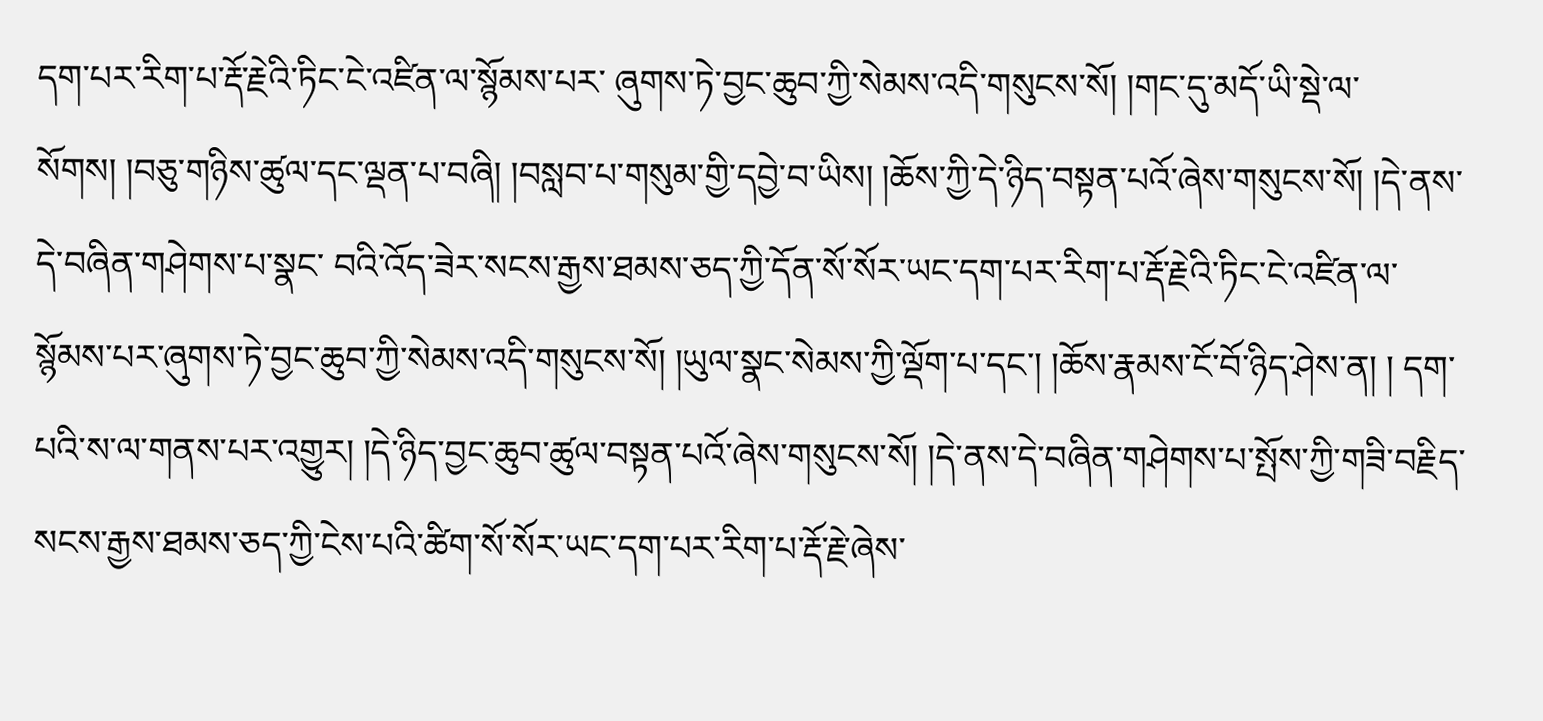དག་པར་རིག་པ་རྡོ་རྗེའི་ཏིང་ངེ་འཛིན་ལ་སྙོམས་པར་ ཞུགས་ཏེ་བྱང་ཆུབ་ཀྱི་སེམས་འདི་གསུངས་སོ། །གང་དུ་མདོ་ཡི་སྡེ་ལ་སོགས། །བཅུ་གཉིས་ཚུལ་དང་ལྡན་པ་བཞི། །བསླབ་པ་གསུམ་གྱི་དབྱེ་བ་ཡིས། །ཆོས་ཀྱི་དེ་ཉིད་བསྟན་པའོ་ཞེས་གསུངས་སོ། །དེ་ནས་དེ་བཞིན་གཤེགས་པ་སྣང་ བའི་འོད་ཟེར་སངས་རྒྱས་ཐམས་ཅད་ཀྱི་དོན་སོ་སོར་ཡང་དག་པར་རིག་པ་རྡོ་རྗེའི་ཏིང་ངེ་འཛིན་ལ་སྙོམས་པར་ཞུགས་ཏེ་བྱང་ཆུབ་ཀྱི་སེམས་འདི་གསུངས་སོ། །ཡུལ་སྣང་སེམས་ཀྱི་ལྡོག་པ་དང་། །ཆོས་རྣམས་ངོ་བོ་ཉིད་ཤེས་ན། ། དག་པའི་ས་ལ་གནས་པར་འགྱུར། །དེ་ཉིད་བྱང་ཆུབ་ཚུལ་བསྟན་པའོ་ཞེས་གསུངས་སོ། །དེ་ནས་དེ་བཞིན་གཤེགས་པ་སྤོས་ཀྱི་གཟི་བརྗིད་སངས་རྒྱས་ཐམས་ཅད་ཀྱི་ངེས་པའི་ཚིག་སོ་སོར་ཡང་དག་པར་རིག་པ་རྡོ་རྗེ་ཞེས་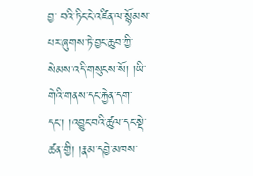བྱ་ བའི་ཏིང་ངེ་འཛིན་ལ་སྙོམས་པར་ཞུགས་ཏེ་བྱང་ཆུབ་ཀྱི་སེམས་འདི་གསུངས་སོ། །ཡི་གེའི་གནས་དང་རྐྱེན་དག་དང་། །འབྱུང་བའི་ཚུལ་དང་སྡེ་ཚན་གྱི། །རྣམ་དབྱེ་མཁས་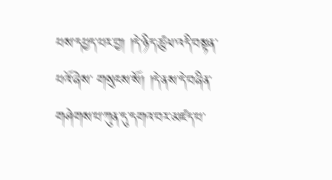པས་དཔྱད་པར་བྱ། །དེ་ཉིད་ཚུལ་འདི་བསྟན་པའོ་ཞེས་ གསུངས་སོ། །དེ་ནས་དེ་བཞིན་གཤེགས་པ་ཀུན་དུ་དགའ་བར་མཛད་པ་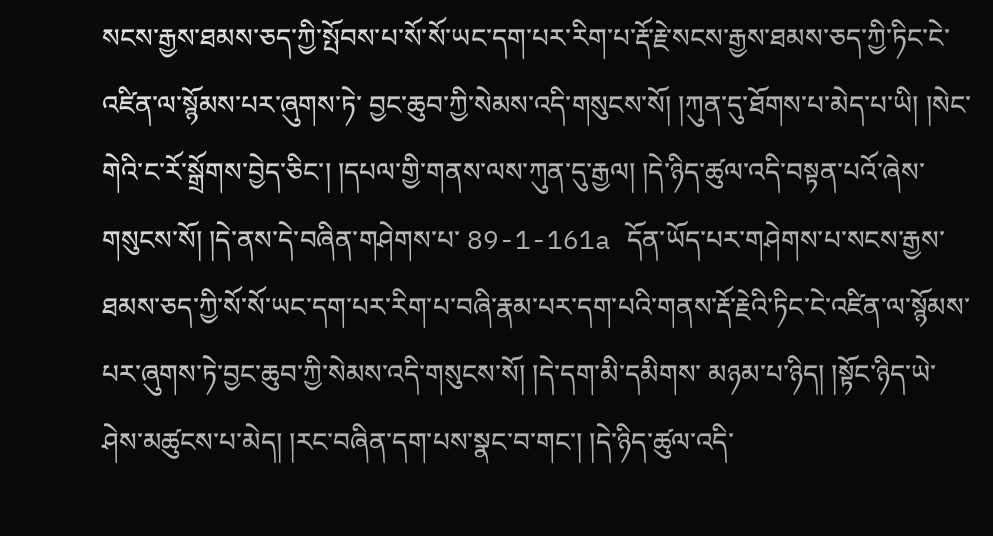སངས་རྒྱས་ཐམས་ཅད་ཀྱི་སྤོབས་པ་སོ་སོ་ཡང་དག་པར་རིག་པ་རྡོ་རྗེ་སངས་རྒྱས་ཐམས་ཅད་ཀྱི་ཏིང་ངེ་འཛིན་ལ་སྙོམས་པར་ཞུགས་ཏེ་ བྱང་ཆུབ་ཀྱི་སེམས་འདི་གསུངས་སོ། །ཀུན་དུ་ཐོགས་པ་མེད་པ་ཡི། །སེང་གེའི་ང་རོ་སྒྲོགས་བྱེད་ཅིང་། །དཔལ་གྱི་གནས་ལས་ཀུན་དུ་རྒྱལ། །དེ་ཉིད་ཚུལ་འདི་བསྟན་པའོ་ཞེས་གསུངས་སོ། །དེ་ནས་དེ་བཞིན་གཤེགས་པ་ 89-1-161a དོན་ཡོད་པར་གཤེགས་པ་སངས་རྒྱས་ཐམས་ཅད་ཀྱི་སོ་སོ་ཡང་དག་པར་རིག་པ་བཞི་རྣམ་པར་དག་པའི་གནས་རྡོ་རྗེའི་ཏིང་ངེ་འཛིན་ལ་སྙོམས་པར་ཞུགས་ཏེ་བྱང་ཆུབ་ཀྱི་སེམས་འདི་གསུངས་སོ། །དེ་དག་མི་དམིགས་ མཉམ་པ་ཉིད། །སྟོང་ཉིད་ཡེ་ཤེས་མཚུངས་པ་མེད། །རང་བཞིན་དག་པས་སྣང་བ་གང་། །དེ་ཉིད་ཚུལ་འདི་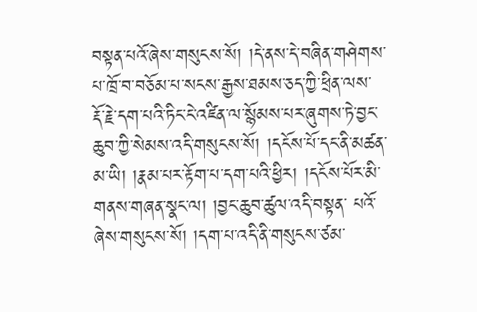བསྟན་པའོ་ཞེས་གསུངས་སོ། །དེ་ནས་དེ་བཞིན་གཤེགས་པ་ཁྲོ་བ་བཅོམ་པ་སངས་རྒྱས་ཐམས་ཅད་ཀྱི་ཕྲིན་ལས་ རྡོ་རྗེ་དག་པའི་ཏིང་ངེ་འཛིན་ལ་སྙོམས་པར་ཞུགས་ཏེ་བྱང་ཆུབ་ཀྱི་སེམས་འདི་གསུངས་སོ། །དངོས་པོ་དང་ནི་མཚན་མ་ཡི། །རྣམ་པར་རྟོག་པ་དག་པའི་ཕྱིར། །དངོས་པོར་མི་གནས་གཞན་སྣང་ལ། །བྱང་ཆུབ་ཚུལ་འདི་བསྟན་ པའོ་ཞེས་གསུངས་སོ། །དག་པ་འདི་ནི་གསུངས་ཙམ་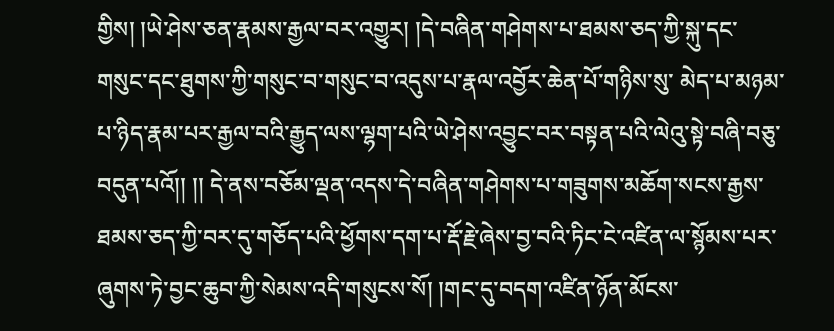གྱིས། །ཡེ་ཤེས་ཅན་རྣམས་རྒྱལ་བར་འགྱུར། །དེ་བཞིན་གཤེགས་པ་ཐམས་ཅད་ཀྱི་སྐུ་དང་གསུང་དང་ཐུགས་ཀྱི་གསུང་བ་གསུང་བ་འདུས་པ་རྣལ་འབྱོར་ཆེན་པོ་གཉིས་སུ་ མེད་པ་མཉམ་པ་ཉིད་རྣམ་པར་རྒྱལ་བའི་རྒྱུད་ལས་ལྷག་པའི་ཡེ་ཤེས་འབྱུང་བར་བསྟན་པའི་ལེའུ་སྟེ་བཞི་བཅུ་བདུན་པའོ།། །། དེ་ནས་བཅོམ་ལྡན་འདས་དེ་བཞིན་གཤེགས་པ་གཟུགས་མཆོག་སངས་རྒྱས་ ཐམས་ཅད་ཀྱི་བར་དུ་གཅོད་པའི་ཕྱོགས་དག་པ་རྡོ་རྗེ་ཞེས་བྱ་བའི་ཏིང་ངེ་འཛིན་ལ་སྙོམས་པར་ཞུགས་ཏེ་བྱང་ཆུབ་ཀྱི་སེམས་འདི་གསུངས་སོ། །གང་དུ་བདག་འཛིན་ཉོན་མོངས་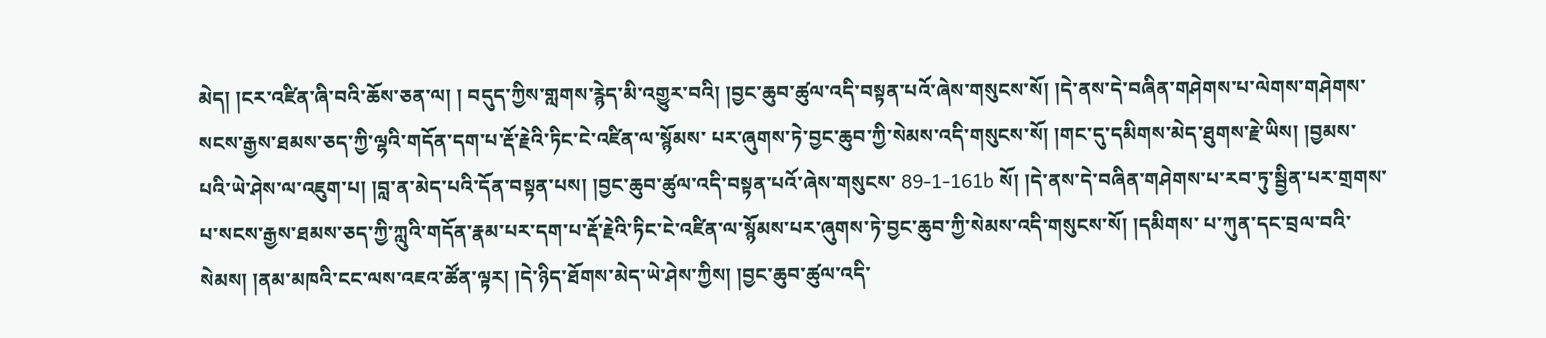མེད། །ངར་འཛིན་ཞི་བའི་ཆོས་ཅན་ལ། ། བདུད་ཀྱིས་གླགས་རྙེད་མི་འགྱུར་བའི། །བྱང་ཆུབ་ཚུལ་འདི་བསྟན་པའོ་ཞེས་གསུངས་སོ། །དེ་ནས་དེ་བཞིན་གཤེགས་པ་ལེགས་གཤེགས་སངས་རྒྱས་ཐམས་ཅད་ཀྱི་ལྷའི་གདོན་དག་པ་རྡོ་རྗེའི་ཏིང་ངེ་འཛིན་ལ་སྙོམས་ པར་ཞུགས་ཏེ་བྱང་ཆུབ་ཀྱི་སེམས་འདི་གསུངས་སོ། །གང་དུ་དམིགས་མེད་ཐུགས་རྗེ་ཡིས། །བྱམས་པའི་ཡེ་ཤེས་ལ་འཇུག་པ། །བླ་ན་མེད་པའི་དོན་བསྟན་པས། །བྱང་ཆུབ་ཚུལ་འདི་བསྟན་པའོ་ཞེས་གསུངས་ 89-1-161b སོ། །དེ་ནས་དེ་བཞིན་གཤེགས་པ་རབ་ཏུ་སྦྱིན་པར་གྲགས་པ་སངས་རྒྱས་ཐམས་ཅད་ཀྱི་ཀླུའི་གདོན་རྣམ་པར་དག་པ་རྡོ་རྗེའི་ཏིང་ངེ་འཛིན་ལ་སྙོམས་པར་ཞུགས་ཏེ་བྱང་ཆུབ་ཀྱི་སེམས་འདི་གསུངས་སོ། །དམིགས་ པ་ཀུན་དང་བྲལ་བའི་སེམས། །ནམ་མཁའི་ངང་ལས་འཇའ་ཚོན་ལྟར། །དེ་ཉིད་ཐོགས་མེད་ཡེ་ཤེས་ཀྱིས། །བྱང་ཆུབ་ཚུལ་འདི་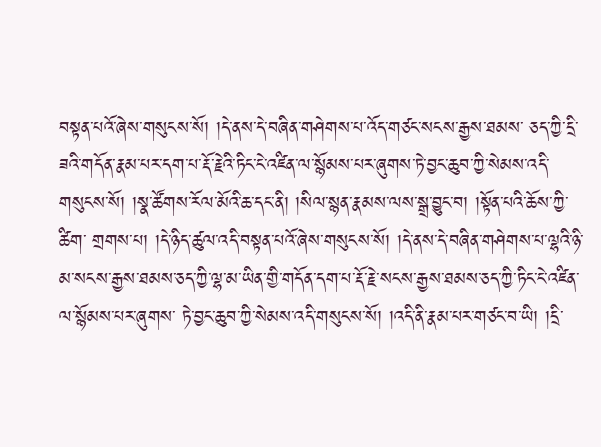བསྟན་པའོ་ཞེས་གསུངས་སོ། །དེ་ནས་དེ་བཞིན་གཤེགས་པ་འོད་གཙང་སངས་རྒྱས་ཐམས་ ཅད་ཀྱི་དྲི་ཟའི་གདོན་རྣམ་པར་དག་པ་རྡོ་རྗེའི་ཏིང་ངེ་འཛིན་ལ་སྙོམས་པར་ཞུགས་ཏེ་བྱང་ཆུབ་ཀྱི་སེམས་འདི་གསུངས་སོ། །སྣ་ཚོགས་རོལ་མོའི་ཆ་དང་ནི། །སིལ་སྙན་རྣམས་ལས་སྒྲ་བྱུང་བ། །སྟོན་པའི་ཆོས་ཀྱི་ཚིག་ གྲགས་པ། །དེ་ཉིད་ཚུལ་འདི་བསྟན་པའོ་ཞེས་གསུངས་སོ། །དེ་ནས་དེ་བཞིན་གཤེགས་པ་ལྷའི་ཉི་མ་སངས་རྒྱས་ཐམས་ཅད་ཀྱི་ལྷ་མ་ཡིན་གྱི་གདོན་དག་པ་རྡོ་རྗེ་སངས་རྒྱས་ཐམས་ཅད་ཀྱི་ཏིང་ངེ་འཛིན་ལ་སྙོམས་པར་ཞུགས་ ཏེ་བྱང་ཆུབ་ཀྱི་སེམས་འདི་གསུངས་སོ། །འདི་ནི་རྣམ་པར་གཙང་བ་ཡི། །དྲི་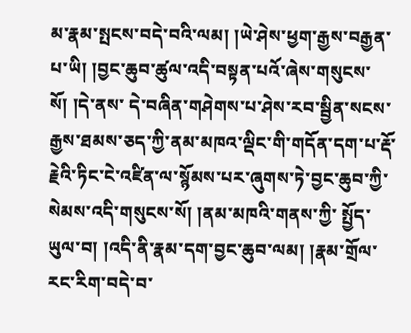མ་རྣམ་སྤངས་བདེ་བའི་ལམ། །ཡེ་ཤེས་ཕྱག་རྒྱས་བརྒྱན་པ་ཡི། །བྱང་ཆུབ་ཚུལ་འདི་བསྟན་པའོ་ཞེས་གསུངས་སོ། །དེ་ནས་ དེ་བཞིན་གཤེགས་པ་ཤེས་རབ་སྦྱིན་སངས་རྒྱས་ཐམས་ཅད་ཀྱི་ནམ་མཁའ་ལྡིང་གི་གདོན་དག་པ་རྡོ་རྗེའི་ཏིང་ངེ་འཛིན་ལ་སྙོམས་པར་ཞུགས་ཏེ་བྱང་ཆུབ་ཀྱི་སེམས་འདི་གསུངས་སོ། །ནམ་མཁའི་གནས་ཀྱི་ སྤྱོད་ཡུལ་བ། །འདི་ནི་རྣམ་དག་བྱང་ཆུབ་ལམ། །རྣམ་གྲོལ་རང་རིག་བདེ་བ་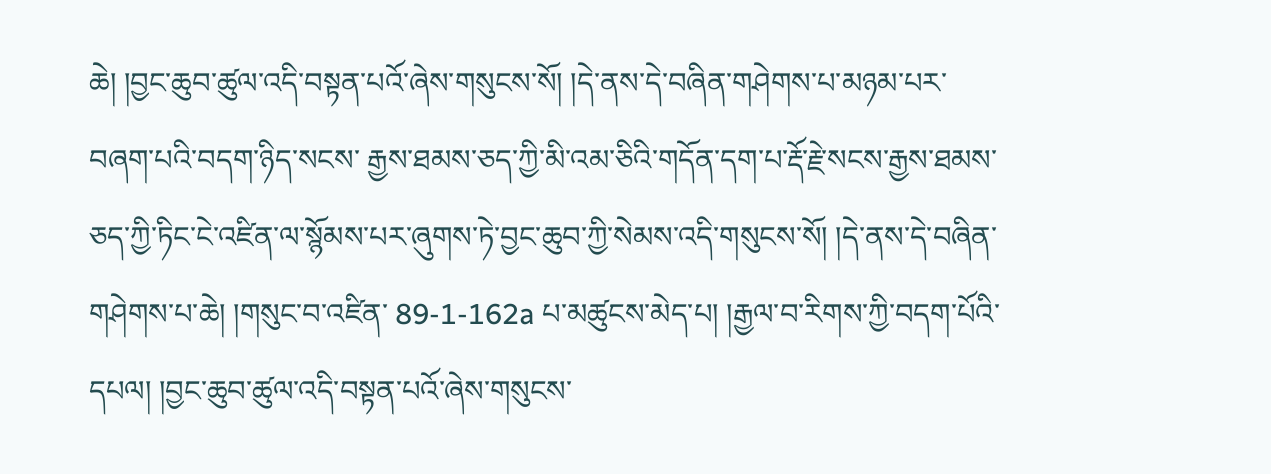ཆེ། །བྱང་ཆུབ་ཚུལ་འདི་བསྟན་པའོ་ཞེས་གསུངས་སོ། །དེ་ནས་དེ་བཞིན་གཤེགས་པ་མཉམ་པར་བཞག་པའི་བདག་ཉིད་སངས་ རྒྱས་ཐམས་ཅད་ཀྱི་མི་འམ་ཅིའི་གདོན་དག་པ་རྡོ་རྗེ་སངས་རྒྱས་ཐམས་ཅད་ཀྱི་ཏིང་ངེ་འཛིན་ལ་སྙོམས་པར་ཞུགས་ཏེ་བྱང་ཆུབ་ཀྱི་སེམས་འདི་གསུངས་སོ། །དེ་ནས་དེ་བཞིན་གཤེགས་པ་ཆེ། །གསུང་བ་འཛིན་ 89-1-162a པ་མཚུངས་མེད་པ། །རྒྱལ་བ་རིགས་ཀྱི་བདག་པོའི་དཔལ། །བྱང་ཆུབ་ཚུལ་འདི་བསྟན་པའོ་ཞེས་གསུངས་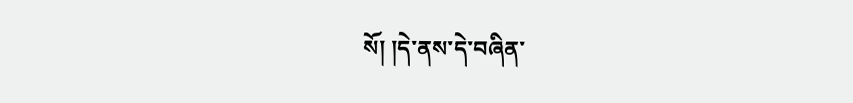སོ། །དེ་ནས་དེ་བཞིན་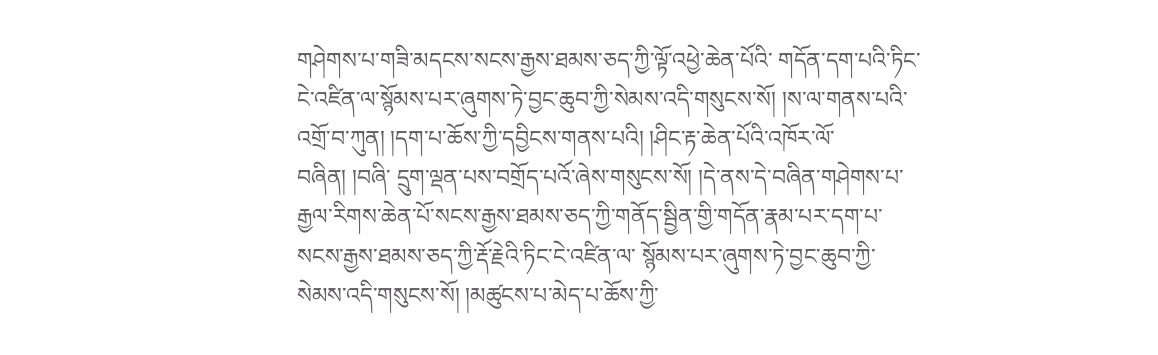གཤེགས་པ་གཟི་མདངས་སངས་རྒྱས་ཐམས་ཅད་ཀྱི་ལྟོ་འཕྱེ་ཆེན་པོའི་ གདོན་དག་པའི་ཏིང་ངེ་འཛིན་ལ་སྙོམས་པར་ཞུགས་ཏེ་བྱང་ཆུབ་ཀྱི་སེམས་འདི་གསུངས་སོ། །ས་ལ་གནས་པའི་འགྲོ་བ་ཀུན། །དག་པ་ཆོས་ཀྱི་དབྱིངས་གནས་པའི། །ཤིང་རྟ་ཆེན་པོའི་འཁོར་ལོ་བཞིན། །བཞི་ དྲུག་ལྡན་པས་བགྲོད་པའོ་ཞེས་གསུངས་སོ། །དེ་ནས་དེ་བཞིན་གཤེགས་པ་རྒྱལ་རིགས་ཆེན་པོ་སངས་རྒྱས་ཐམས་ཅད་ཀྱི་གནོད་སྦྱིན་གྱི་གདོན་རྣམ་པར་དག་པ་སངས་རྒྱས་ཐམས་ཅད་ཀྱི་རྡོ་རྗེའི་ཏིང་ངེ་འཛིན་ལ་ སྙོམས་པར་ཞུགས་ཏེ་བྱང་ཆུབ་ཀྱི་སེམས་འདི་གསུངས་སོ། །མཚུངས་པ་མེད་པ་ཆོས་ཀྱི་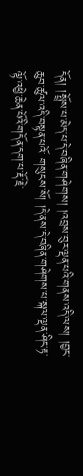དོན། །སྤྲོས་པ་མེད་པ་དེ་བཞིན་གཤེགས། །འབྲས་བུར་ལྡན་པའི་གནས་འདི་ལས། །བྱང་ཆུབ་ཚུལ་འདི་བསྟན་པའོ་ གསུངས་སོ། །དེ་ནས་དེ་བཞིན་གཤེགས་པ་སྐལ་ལྡན་ཤིང་རྟ་ལྟོ་འཕྱེ་ཆེན་པོའི་གདོན་དག་པ་རྡོ་རྗེ་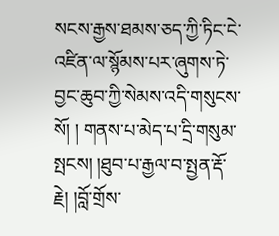སངས་རྒྱས་ཐམས་ཅད་ཀྱི་ཏིང་ངེ་འཛིན་ལ་སྙོམས་པར་ཞུགས་ཏེ་བྱང་ཆུབ་ཀྱི་སེམས་འདི་གསུངས་སོ། ། གནས་པ་མེད་པ་དྲི་གསུམ་སྤངས། །ཐུབ་པ་རྒྱལ་བ་སྤྱན་རྡོ་རྗེ། །བློ་གྲོས་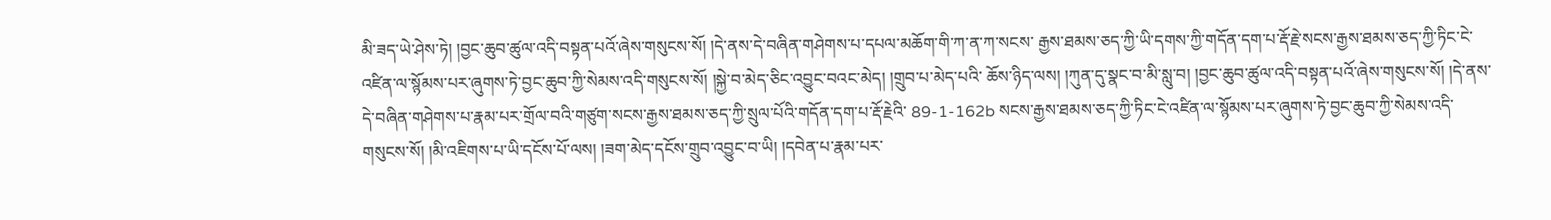མི་ཟད་ཡེ་ཤེས་ཏེ། །བྱང་ཆུབ་ཚུལ་འདི་བསྟན་པའོ་ཞེས་གསུངས་སོ། །དེ་ནས་དེ་བཞིན་གཤེགས་པ་དཔལ་མཆོག་གི་ཀ་ན་ཀ་སངས་ རྒྱས་ཐམས་ཅད་ཀྱི་ཡི་དགས་ཀྱི་གདོན་དག་པ་རྡོ་རྗེ་སངས་རྒྱས་ཐམས་ཅད་ཀྱི་ཏིང་ངེ་འཛིན་ལ་སྙོམས་པར་ཞུགས་ཏེ་བྱང་ཆུབ་ཀྱི་སེམས་འདི་གསུངས་སོ། །སྐྱེ་བ་མེད་ཅིང་འབྱུང་བའང་མེད། །གྲུབ་པ་མེད་པའི་ ཆོས་ཉིད་ལས། །ཀུན་དུ་སྣང་བ་མི་སླུ་བ། །བྱང་ཆུབ་ཚུལ་འདི་བསྟན་པའོ་ཞེས་གསུངས་སོ། །དེ་ནས་དེ་བཞིན་གཤེགས་པ་རྣམ་པར་གྲོལ་བའི་གཙུག་སངས་རྒྱས་ཐམས་ཅད་ཀྱི་སྲུལ་པོའི་གདོན་དག་པ་རྡོ་རྗེའི་ 89-1-162b སངས་རྒྱས་ཐམས་ཅད་ཀྱི་ཏིང་ངེ་འཛིན་ལ་སྙོམས་པར་ཞུགས་ཏེ་བྱང་ཆུབ་ཀྱི་སེམས་འདི་གསུངས་སོ། །མི་འཇིགས་པ་ཡི་དངོས་པོ་ལས། །ཟག་མེད་དངོས་གྲུབ་འབྱུང་བ་ཡི། །དབེན་པ་རྣམ་པར་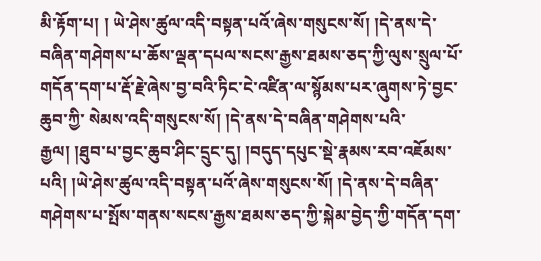མི་རྟོག་པ། ། ཡེ་ཤེས་ཚུལ་འདི་བསྟན་པའོ་ཞེས་གསུངས་སོ། །དེ་ནས་དེ་བཞིན་གཤེགས་པ་ཆོས་ལྡན་དཔལ་སངས་རྒྱས་ཐམས་ཅད་ཀྱི་ལུས་སྲུལ་པོ་གདོན་དག་པ་རྡོ་རྗེ་ཞེས་བྱ་བའི་ཏིང་ངེ་འཛིན་ལ་སྙོམས་པར་ཞུགས་ཏེ་བྱང་ཆུབ་ཀྱི་ སེམས་འདི་གསུངས་སོ། །དེ་ནས་དེ་བཞིན་གཤེགས་པའི་རྒྱལ། །ཐུབ་པ་བྱང་ཆུབ་ཤིང་དྲུང་དུ། །བདུད་དཔུང་སྡེ་རྣམས་རབ་འཇོམས་པའི། །ཡེ་ཤེས་ཚུལ་འདི་བསྟན་པའོ་ཞེས་གསུངས་སོ། །དེ་ནས་དེ་བཞིན་ གཤེགས་པ་སྤོས་གནས་སངས་རྒྱས་ཐམས་ཅད་ཀྱི་སྐེམ་བྱེད་ཀྱི་གདོན་དག་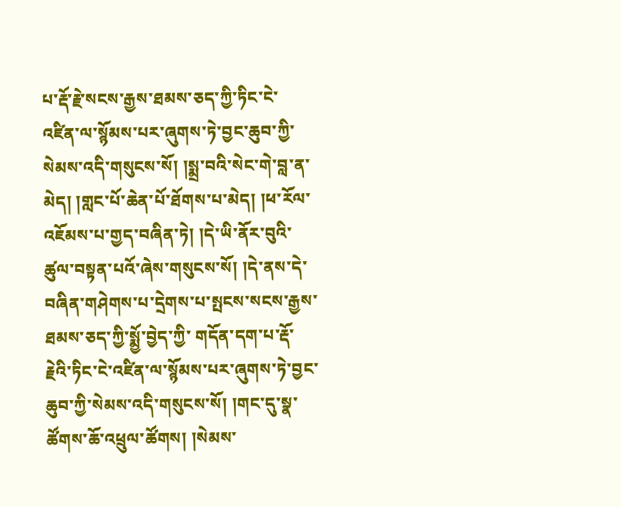པ་རྡོ་རྗེ་སངས་རྒྱས་ཐམས་ཅད་ཀྱི་ཏིང་ངེ་འཛིན་ལ་སྙོམས་པར་ཞུགས་ཏེ་བྱང་ཆུབ་ཀྱི་སེམས་འདི་གསུངས་སོ། །སྨྲ་བའི་སེང་གེ་བླ་ན་ མེད། །གླང་པོ་ཆེན་པོ་ཐོགས་པ་མེད། །ཕ་རོལ་འཇོམས་པ་གྱད་བཞིན་ཏེ། །དེ་ཡི་ནོར་བུའི་ཚུལ་བསྟན་པའོ་ཞེས་གསུངས་སོ། །དེ་ནས་དེ་བཞིན་གཤེགས་པ་དྲེགས་པ་སྤངས་སངས་རྒྱས་ཐམས་ཅད་ཀྱི་སྨྱོ་བྱེད་ཀྱི་ གདོན་དག་པ་རྡོ་རྗེའི་ཏིང་ངེ་འཛིན་ལ་སྙོམས་པར་ཞུགས་ཏེ་བྱང་ཆུབ་ཀྱི་སེམས་འདི་གསུངས་སོ། །གང་དུ་སྣ་ཚོགས་ཆོ་འཕྲུལ་ཚོགས། །སེམས་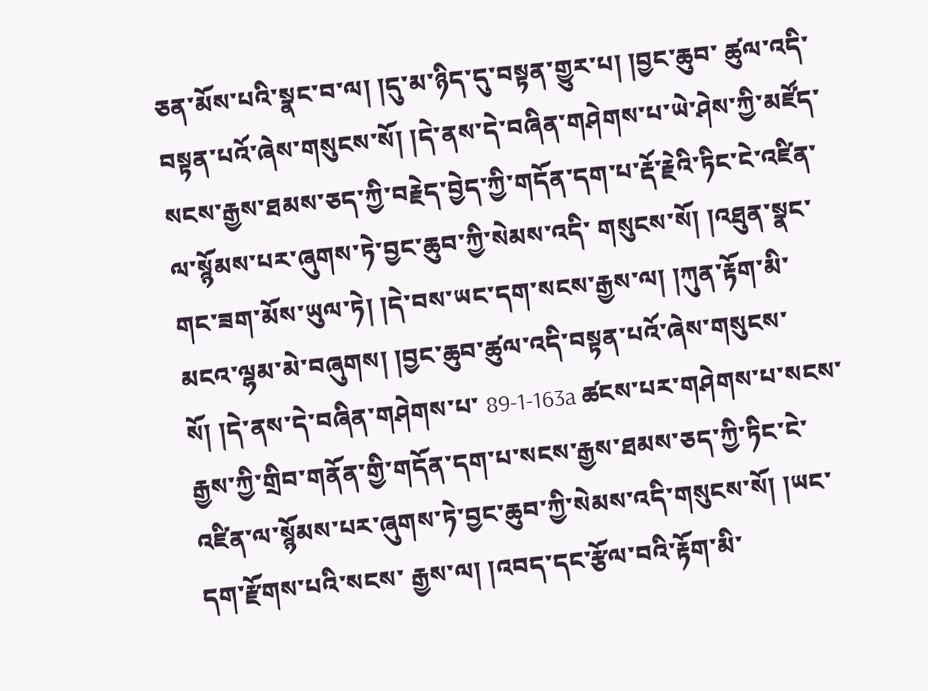ཅན་མོས་པའི་སྣང་བ་ལ། །དུ་མ་ཉིད་དུ་བསྟན་གྱུར་པ། །བྱང་ཆུབ་ ཚུལ་འདི་བསྟན་པའོ་ཞེས་གསུངས་སོ། །དེ་ནས་དེ་བཞིན་གཤེགས་པ་ཡེ་ཤེས་ཀྱི་མཛོད་སངས་རྒྱས་ཐམས་ཅད་ཀྱི་བརྗེད་བྱེད་ཀྱི་གདོན་དག་པ་རྡོ་རྗེའི་ཏིང་ངེ་འཛིན་ལ་སྙོམས་པར་ཞུགས་ཏེ་བྱང་ཆུབ་ཀྱི་སེམས་འདི་ གསུངས་སོ། །འཐུན་སྣང་གང་ཟག་མོས་ཡུལ་ཏེ། །དེ་བས་ཡང་དག་སངས་རྒྱས་ལ། །ཀུན་རྟོག་མི་མངའ་ལྷམ་མེ་བཞུགས། །བྱང་ཆུབ་ཚུལ་འདི་བསྟན་པའོ་ཞེས་གསུངས་སོ། །དེ་ནས་དེ་བཞིན་གཤེགས་པ་ 89-1-163a ཚངས་པར་གཤེགས་པ་སངས་རྒྱས་ཀྱི་གྲིབ་གནོན་གྱི་གདོན་དག་པ་སངས་རྒྱས་ཐམས་ཅད་ཀྱི་ཏིང་ངེ་འཛིན་ལ་སྙོམས་པར་ཞུགས་ཏེ་བྱང་ཆུབ་ཀྱི་སེམས་འདི་གསུངས་སོ། །ཡང་དག་རྫོགས་པའི་སངས་ རྒྱས་ལ། །འབད་དང་རྩོལ་བའི་རྟོག་མི་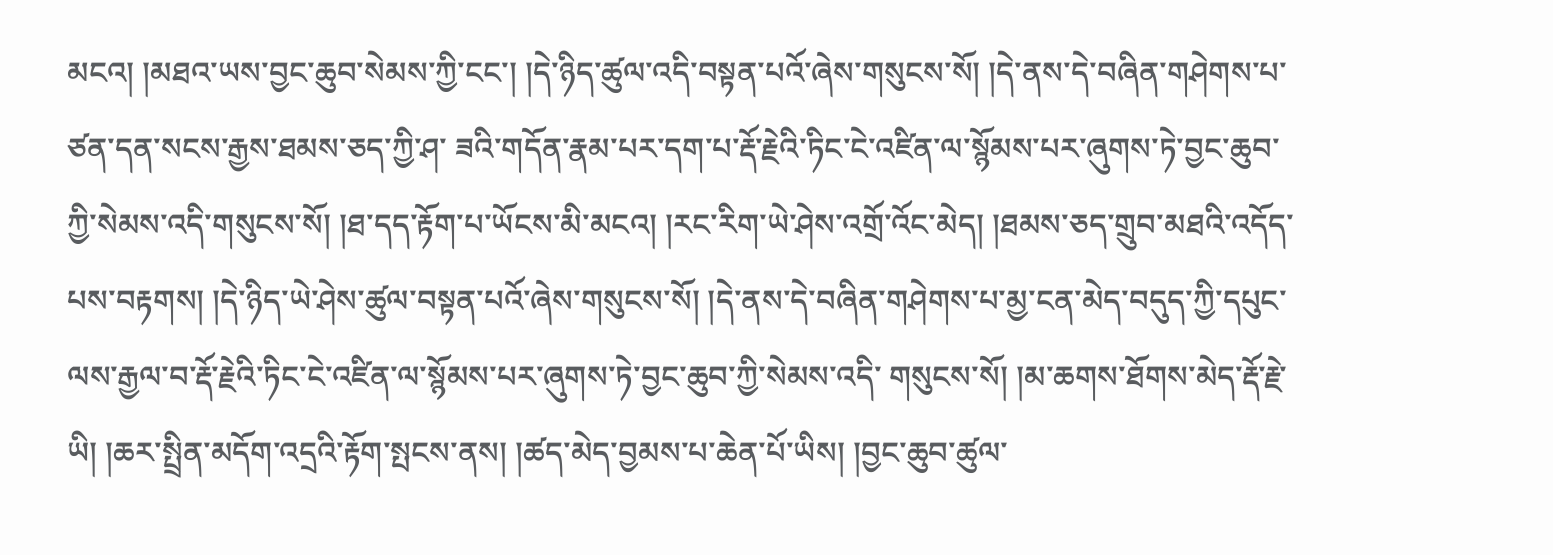མངའ། །མཐའ་ཡས་བྱང་ཆུབ་སེམས་ཀྱི་ངང་། །དེ་ཉིད་ཚུལ་འདི་བསྟན་པའོ་ཞེས་གསུངས་སོ། །དེ་ནས་དེ་བཞིན་གཤེགས་པ་ཙན་དན་སངས་རྒྱས་ཐམས་ཅད་ཀྱི་ཤ་ ཟའི་གདོན་རྣམ་པར་དག་པ་རྡོ་རྗེའི་ཏིང་ངེ་འཛིན་ལ་སྙོམས་པར་ཞུགས་ཏེ་བྱང་ཆུབ་ཀྱི་སེམས་འདི་གསུངས་སོ། །ཐ་དད་རྟོག་པ་ཡོངས་མི་མངའ། །རང་རིག་ཡེ་ཤེས་འགྲོ་འོང་མེད། །ཐམས་ཅད་གྲུབ་མཐའི་འདོད་ པས་བརྟགས། །དེ་ཉིད་ཡེ་ཤེས་ཚུལ་བསྟན་པའོ་ཞེས་གསུངས་སོ། །དེ་ནས་དེ་བཞིན་གཤེགས་པ་མྱ་ངན་མེད་བདུད་ཀྱི་དཔུང་ལས་རྒྱལ་བ་རྡོ་རྗེའི་ཏིང་ངེ་འཛིན་ལ་སྙོམས་པར་ཞུགས་ཏེ་བྱང་ཆུབ་ཀྱི་སེམས་འདི་ གསུངས་སོ། །མ་ཆགས་ཐོགས་མེད་རྡོ་རྗེ་ཡི། །ཆར་སྤྲིན་མདོག་འདྲའི་རྟོག་སྤངས་ནས། །ཚད་མེད་བྱམས་པ་ཆེན་པོ་ཡིས། །བྱང་ཆུབ་ཚུལ་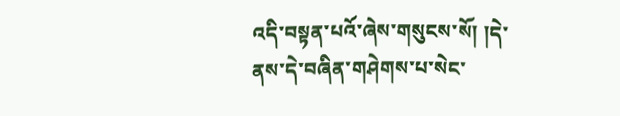འདི་བསྟན་པའོ་ཞེས་གསུངས་སོ། །དེ་ནས་དེ་བཞིན་གཤེགས་པ་སེང་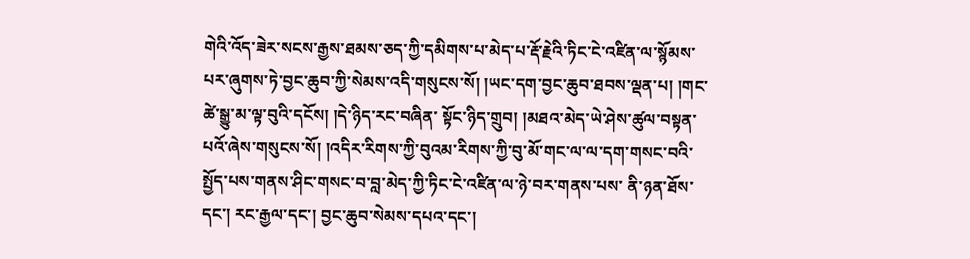གེའི་འོད་ཟེར་སངས་རྒྱས་ཐམས་ཅད་ཀྱི་དམིགས་པ་མེད་པ་རྡོ་རྗེའི་ཏིང་ངེ་འཛིན་ལ་སྙོམས་པར་ཞུགས་ཏེ་བྱང་ཆུབ་ཀྱི་སེམས་འདི་གསུངས་སོ། །ཡང་དག་བྱང་ཆུབ་ཐབས་ལྡན་པ། །གང་ཚེ་སྒྱུ་མ་ལྟ་བུའི་དངོས། །དེ་ཉིད་རང་བཞིན་ སྟོང་ཉིད་གྲུབ། །མཐའ་མེད་ཡེ་ཤེས་ཚུལ་བསྟན་པའོ་ཞེས་གསུངས་སོ། །འདིར་རིགས་ཀྱི་བུའམ་རིགས་ཀྱི་བུ་མོ་གང་ལ་ལ་དག་གསང་བའི་སྤྱོད་པས་གནས་ཤིང་གསང་བ་བླ་མེད་ཀྱི་ཏིང་ངེ་འཛིན་ལ་ཉེ་བར་གནས་པས་ ནི་ཉན་ཐོས་དང་། རང་རྒྱལ་དང་། བྱང་ཆུབ་སེམས་དཔའ་དང་།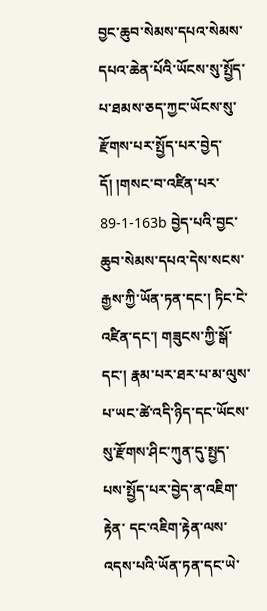བྱང་ཆུབ་སེམས་དཔའ་སེམས་དཔའ་ཆེན་པོའི་ཡོངས་སུ་སྤྱོད་པ་ཐམས་ཅད་ཀྱང་ཡོངས་སུ་རྫོགས་པར་སྤྱོད་པར་བྱེད་དོ། །གསང་བ་འཛིན་པར་ 89-1-163b བྱེད་པའི་བྱང་ཆུབ་སེམས་དཔའ་དེས་སངས་རྒྱས་ཀྱི་ཡོན་ཏན་དང་། ཏིང་ངེ་འཛིན་དང་། གཟུངས་ཀྱི་སྒོ་དང་། རྣམ་པར་ཐར་པ་མ་ལུས་པ་ཡང་ཚེ་འདི་ཉིད་དང་ཡོངས་སུ་རྫོགས་ཤིང་ཀུན་དུ་སྤྱད་པས་སྤྱོད་པར་བྱེད་ན་འཇིག་རྟེན་ དང་འཇིག་རྟེན་ལས་འདས་པའི་ཡོན་ཏན་དང་ཡེ་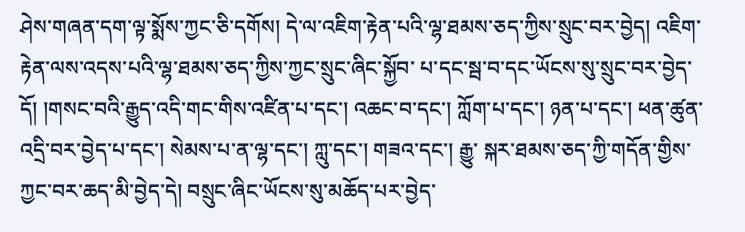ཤེས་གཞན་དག་ལྟ་སྨོས་ཀྱང་ཅི་དགོས། དེ་ལ་འཇིག་རྟེན་པའི་ལྷ་ཐམས་ཅད་ཀྱིས་སྲུང་བར་བྱེད། འཇིག་རྟེན་ལས་འདས་པའི་ལྷ་ཐམས་ཅད་ཀྱིས་ཀྱང་སྲུང་ཞིང་སྐྱོབ་ པ་དང་སྦ་བ་དང་ཡོངས་སུ་སྲུང་བར་བྱེད་དོ། །གསང་བའི་རྒྱུད་འདི་གང་གིས་འཛིན་པ་དང་། འཆང་བ་དང་། ཀློག་པ་དང་། ཉན་པ་དང་། ཕན་ཚུན་འདྲི་བར་བྱེད་པ་དང་། སེམས་པ་ན་ལྷ་དང་། ཀླུ་དང་། གཟའ་དང་། རྒྱུ་ སྐར་ཐམས་ཅད་ཀྱི་གདོན་གྱིས་ཀྱང་བར་ཆད་མི་བྱེད་དེ། བསྲུང་ཞིང་ཡོངས་སུ་མཆོད་པར་བྱེད་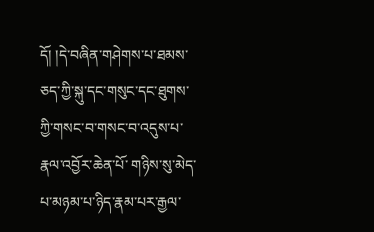དོ། །དེ་བཞིན་གཤེགས་པ་ཐམས་ཅད་ཀྱི་སྐུ་དང་གསུང་དང་ཐུགས་ཀྱི་གསང་བ་གསང་བ་འདུས་པ་རྣལ་འབྱོར་ཆེན་པོ་ གཉིས་སུ་མེད་པ་མཉམ་པ་ཉིད་རྣམ་པར་རྒྱལ་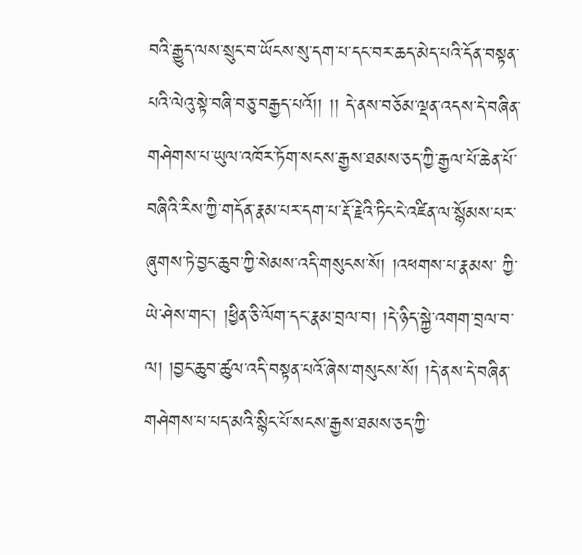བའི་རྒྱུད་ལས་སྲུང་བ་ཡོངས་སུ་དག་པ་དང་བར་ཆད་མེད་པའི་དོན་བསྟན་པའི་ལེའུ་སྟེ་བཞི་བཅུ་བརྒྱད་པའོ།། །། དེ་ནས་བཅོམ་ལྡན་འདས་དེ་བཞིན་ གཤེགས་པ་ཡུལ་འཁོར་ཏོག་སངས་རྒྱས་ཐམས་ཅད་ཀྱི་རྒྱལ་པོ་ཆེན་པོ་བཞིའི་རིས་ཀྱི་གདོན་རྣམ་པར་དག་པ་རྡོ་རྗེའི་ཏིང་ངེ་འཛིན་ལ་སྙོམས་པར་ཞུགས་ཏེ་བྱང་ཆུབ་ཀྱི་སེམས་འདི་གསུངས་སོ། །འཕགས་པ་རྣམས་ ཀྱི་ཡེ་ཤེས་གང་། །ཕྱིན་ཅི་ལོག་དང་རྣམ་བྲལ་བ། །དེ་ཉིད་སྐྱེ་འགག་བྲལ་བ་ལ། །བྱང་ཆུབ་ཚུལ་འདི་བསྟན་པའོ་ཞེས་གསུངས་སོ། །དེ་ནས་དེ་བཞིན་གཤེགས་པ་པད་མའི་སྙིང་པོ་སངས་རྒྱས་ཐམས་ཅད་ཀྱི་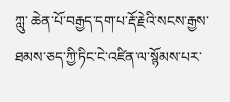ཀླུ་ ཆེན་པོ་བརྒྱད་དག་པ་རྡོ་རྗེའི་སངས་རྒྱས་ཐམས་ཅད་ཀྱི་ཏིང་ངེ་འཛིན་ལ་སྙོམས་པར་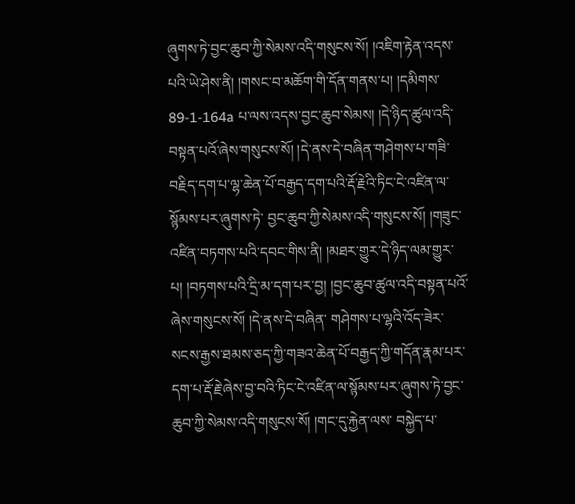ཞུགས་ཏེ་བྱང་ཆུབ་ཀྱི་སེམས་འདི་གསུངས་སོ། །འཇིག་རྟེན་འདས་པའི་ཡེ་ཤེས་ནི། །གསང་བ་མཆོག་གི་དོན་གནས་པ། །དམིགས་ 89-1-164a པ་ལས་འདས་བྱང་ཆུབ་སེམས། །དེ་ཉིད་ཚུལ་འདི་བསྟན་པའོ་ཞེས་གསུངས་སོ། །དེ་ནས་དེ་བཞིན་གཤེགས་པ་གཟི་བརྗིད་དག་པ་ལྷ་ཆེན་པོ་བརྒྱད་དག་པའི་རྡོ་རྗེའི་ཏིང་ངེ་འཛིན་ལ་སྙོམས་པར་ཞུགས་ཏེ་ བྱང་ཆུབ་ཀྱི་སེམས་འདི་གསུངས་སོ། །གཟུང་འཛིན་བཏགས་པའི་དབང་གིས་ནི། །མཐར་གྱུར་དེ་ཉིད་ལམ་གྱུར་པ། །བཏགས་པའི་དྲི་མ་དག་པར་བྱ། །བྱང་ཆུབ་ཚུལ་འདི་བསྟན་པའོ་ཞེས་གསུངས་སོ། །དེ་ནས་དེ་བཞིན་ གཤེགས་པ་ལྷའི་འོད་ཟེར་སངས་རྒྱས་ཐམས་ཅད་ཀྱི་གཟའ་ཆེན་པོ་བརྒྱད་ཀྱི་གདོན་རྣམ་པར་དག་པ་རྡོ་རྗེ་ཞེས་བྱ་བའི་ཏིང་ངེ་འཛིན་ལ་སྙོམས་པར་ཞུགས་ཏེ་བྱང་ཆུབ་ཀྱི་སེམས་འདི་གསུངས་སོ། །གང་དུ་རྐྱེན་ལས་ བསྐྱེད་པ་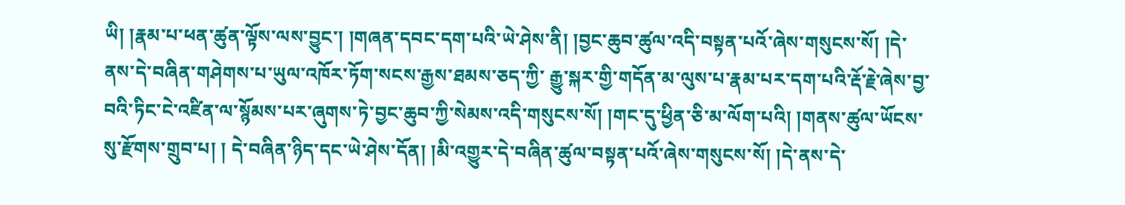ཡི། །རྣམ་པ་ཕན་ཚུན་ལྟོས་ལས་བྱུང་། །གཞན་དབང་དག་པའི་ཡེ་ཤེས་ནི། །བྱང་ཆུབ་ཚུལ་འདི་བསྟན་པའོ་ཞེས་གསུངས་སོ། །དེ་ནས་དེ་བཞིན་གཤེགས་པ་ཡུལ་འཁོར་ཏོག་སངས་རྒྱས་ཐམས་ཅད་ཀྱི་ རྒྱུ་སྐར་གྱི་གདོན་མ་ལུས་པ་རྣམ་པར་དག་པའི་རྡོ་རྗེ་ཞེས་བྱ་བའི་ཏིང་ངེ་འཛིན་ལ་སྙོམས་པར་ཞུགས་ཏེ་བྱང་ཆུབ་ཀྱི་སེམས་འདི་གསུངས་སོ། །གང་དུ་ཕྱིན་ཅི་མ་ལོག་པའི། །གནས་ཚུལ་ཡོངས་སུ་རྫོགས་གྲུབ་པ། ། དེ་བཞིན་ཉིད་དང་ཡེ་ཤེས་དོན། །མི་འགྱུར་དེ་བཞིན་ཚུལ་བསྟན་པའོ་ཞེས་གསུངས་སོ། །དེ་ནས་དེ་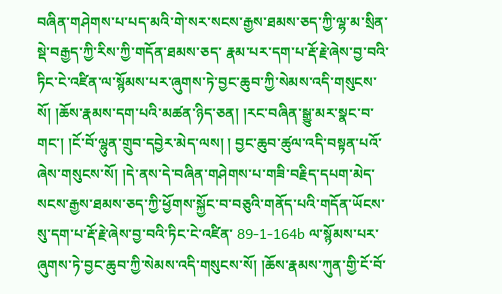བཞིན་གཤེགས་པ་པད་མའི་གེ་སར་སངས་རྒྱས་ཐམས་ཅད་ཀྱི་ལྷ་མ་སྲིན་སྡེ་བརྒྱད་ཀྱི་རིས་ཀྱི་གདོན་ཐམས་ཅད་ རྣམ་པར་དག་པ་རྡོ་རྗེ་ཞེས་བྱ་བའི་ཏིང་ངེ་འཛིན་ལ་སྙོམས་པར་ཞུགས་ཏེ་བྱང་ཆུབ་ཀྱི་སེམས་འདི་གསུངས་སོ། །ཆོས་རྣམས་དག་པའི་མཚན་ཉིད་ཅན། །རང་བཞིན་སྒྱུ་མར་སྣང་བ་གང་། །ངོ་བོ་ལྷུན་གྲུབ་དབྱེར་མེད་ལས། ། བྱང་ཆུབ་ཚུལ་འདི་བསྟན་པའོ་ཞེས་གསུངས་སོ། །དེ་ནས་དེ་བཞིན་གཤེགས་པ་གཟི་བརྗིད་དཔག་མེད་སངས་རྒྱས་ཐམས་ཅད་ཀྱི་ཕྱོགས་སྐྱོང་བ་བཅུའི་གནོད་པའི་གདོན་ཡོངས་སུ་དག་པ་རྡོ་རྗེ་ཞེས་བྱ་བའི་ཏིང་ངེ་འཛིན་ 89-1-164b ལ་སྙོམས་པར་ཞུགས་ཏེ་བྱང་ཆུབ་ཀྱི་སེམས་འདི་གསུངས་སོ། །ཆོས་རྣམས་ཀུན་གྱི་ངོ་བོ་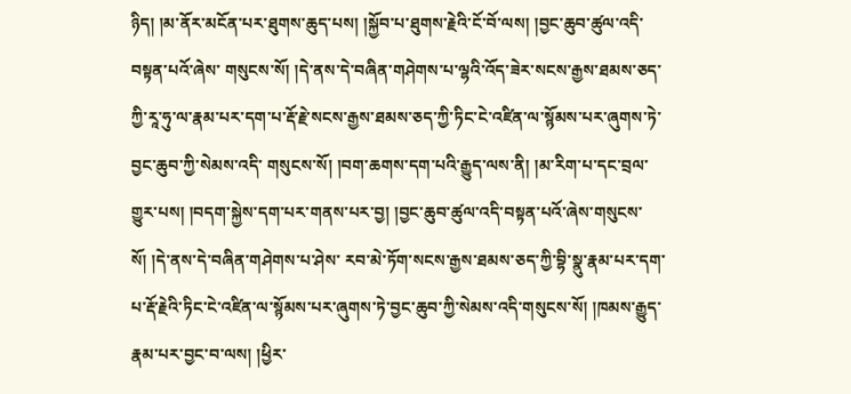ཉིད། །མ་ནོར་མངོན་པར་ཐུགས་ཆུད་པས། །སྐྱོབ་པ་ཐུགས་རྗེའི་ངོ་བོ་ལས། །བྱང་ཆུབ་ཚུལ་འདི་བསྟན་པའོ་ཞེས་ གསུངས་སོ། །དེ་ནས་དེ་བཞིན་གཤེགས་པ་ལྷའི་འོད་ཟེར་སངས་རྒྱས་ཐམས་ཅད་ཀྱི་རཱ་ཧུ་ལ་རྣམ་པར་དག་པ་རྡོ་རྗེ་སངས་རྒྱས་ཐམས་ཅད་ཀྱི་ཏིང་ངེ་འཛིན་ལ་སྙོམས་པར་ཞུགས་ཏེ་བྱང་ཆུབ་ཀྱི་སེམས་འདི་ གསུངས་སོ། །བག་ཆགས་དག་པའི་རྒྱུད་ལས་ནི། །མ་རིག་པ་དང་བྲལ་གྱུར་པས། །བདག་སྐྱེས་དག་པར་གནས་པར་བྱ། །བྱང་ཆུབ་ཚུལ་འདི་བསྟན་པའོ་ཞེས་གསུངས་སོ། །དེ་ནས་དེ་བཞིན་གཤེགས་པ་ཤེས་ རབ་མེ་ཏོག་སངས་རྒྱས་ཐམས་ཅད་ཀྱི་བྷི་སྣུ་རྣམ་པར་དག་པ་རྡོ་རྗེའི་ཏིང་ངེ་འཛིན་ལ་སྙོམས་པར་ཞུགས་ཏེ་བྱང་ཆུབ་ཀྱི་སེམས་འདི་གསུངས་སོ། །ཁམས་རྒྱུད་རྣམ་པར་བྱང་བ་ལས། །ཕྱིར་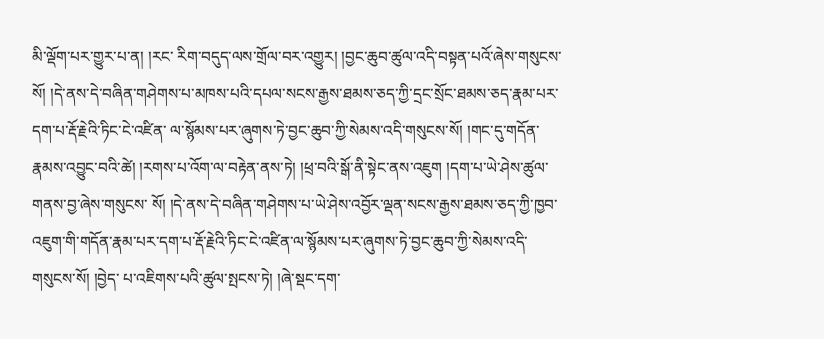མི་ལྡོག་པར་གྱུར་པ་ན། །རང་ རིག་བདུད་ལས་གྲོལ་བར་འགྱུར། །བྱང་ཆུབ་ཚུལ་འདི་བསྟན་པའོ་ཞེས་གསུངས་སོ། །དེ་ནས་དེ་བཞིན་གཤེགས་པ་མཁས་པའི་དཔལ་སངས་རྒྱས་ཐམས་ཅད་ཀྱི་དྲང་སྲོང་ཐམས་ཅད་རྣམ་པར་དག་པ་རྡོ་རྗེའི་ཏིང་ངེ་འཛིན་ ལ་སྙོམས་པར་ཞུགས་ཏེ་བྱང་ཆུབ་ཀྱི་སེམས་འདི་གསུངས་སོ། །གང་དུ་གདོན་རྣམས་འབྱུང་བའི་ཚེ། །རགས་པ་འོག་ལ་བརྟེན་ནས་ཏེ། །ཕྲ་བའི་སྒོ་ནི་སྟེང་ནས་འཇུག །དག་པ་ཡེ་ཤེས་ཚུལ་གནས་བྱ་ཞེས་གསུངས་ སོ། །དེ་ནས་དེ་བཞིན་གཤེགས་པ་ཡེ་ཤེས་འབྱོར་ལྡན་སངས་རྒྱས་ཐམས་ཅད་ཀྱི་ཁྱབ་འཇུག་གི་གདོན་རྣམ་པར་དག་པ་རྡོ་རྗེའི་ཏིང་ངེ་འཛིན་ལ་སྙོམས་པར་ཞུགས་ཏེ་བྱང་ཆུབ་ཀྱི་སེམས་འདི་གསུངས་སོ། །བྱེད་ པ་འཇིགས་པའི་ཚུལ་སྤངས་ཏེ། །ཞེ་སྡང་དག་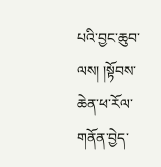པའི་བྱང་ཆུབ་ལས། །སྟོབས་ཆེན་ཕ་རོལ་གནོན་བྱེད་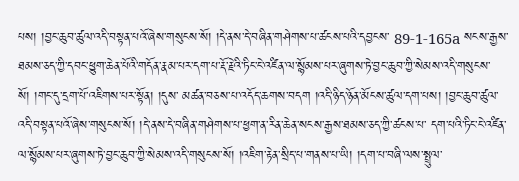པས། །བྱང་ཆུབ་ཚུལ་འདི་བསྟན་པའོ་ཞེས་གསུངས་སོ། །དེ་ནས་དེ་བཞིན་གཤེགས་པ་ཚངས་པའི་དབྱངས་ 89-1-165a སངས་རྒྱས་ཐམས་ཅད་ཀྱི་དབང་ཕྱུག་ཆེན་པོའི་གདོན་རྣམ་པར་དག་པ་རྡོ་རྗེའི་ཏིང་ངེ་འཛིན་ལ་སྙོམས་པར་ཞུགས་ཏེ་བྱང་ཆུབ་ཀྱི་སེམས་འདི་གསུངས་སོ། །གང་དུ་དྲག་པོ་འཇིགས་པར་སྟོན། །དུས་ མཚན་བཅས་པ་འདོད་ཆགས་བདག །འདི་ཉིད་ཉོན་མོངས་ཚུལ་དག་པས། །བྱང་ཆུབ་ཚུལ་འདི་བསྟན་པའོ་ཞེས་གསུངས་སོ། །དེ་ནས་དེ་བཞིན་གཤེགས་པ་ཕྱག་ན་རིན་ཆེན་སངས་རྒྱས་ཐམས་ཅད་ཀྱི་ཚངས་པ་ དག་པའི་ཏིང་ངེ་འཛིན་ལ་སྙོམས་པར་ཞུགས་ཏེ་བྱང་ཆུབ་ཀྱི་སེམས་འདི་གསུངས་སོ། །འཇིག་རྟེན་སྲིད་པ་གནས་པ་ཡི། །དག་པ་བཞི་ལས་སྤྲུལ་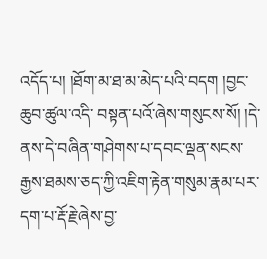འདོད་པ། །ཐོག་མ་ཐ་མ་མེད་པའི་བདག །བྱང་ཆུབ་ཚུལ་འདི་ བསྟན་པའོ་ཞེས་གསུངས་སོ། །དེ་ནས་དེ་བཞིན་གཤེགས་པ་དབང་ལྡན་སངས་རྒྱས་ཐམས་ཅད་ཀྱི་འཇིག་རྟེན་གསུམ་རྣམ་པར་དག་པ་རྡོ་རྗེ་ཞེས་བྱ་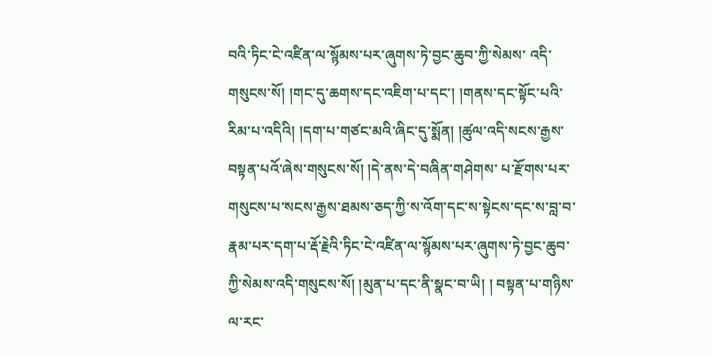བའི་ཏིང་ངེ་འཛིན་ལ་སྙོམས་པར་ཞུགས་ཏེ་བྱང་ཆུབ་ཀྱི་སེམས་ འདི་གསུངས་སོ། །གང་དུ་ཆགས་དང་འཇིག་པ་དང་། །གནས་དང་སྟོང་པའི་རིམ་པ་འདིའི། །དག་པ་གཙང་མའི་ཞིང་དུ་སྨོན། །ཚུལ་འདི་སངས་རྒྱས་བསྟན་པའོ་ཞེས་གསུངས་སོ། །དེ་ནས་དེ་བཞིན་གཤེགས་ པ་རྫོགས་པར་གསུངས་པ་སངས་རྒྱས་ཐམས་ཅད་ཀྱི་ས་འོག་དང་ས་སྟེངས་དང་ས་བླ་བ་རྣམ་པར་དག་པ་རྡོ་རྗེའི་ཏིང་ངེ་འཛིན་ལ་སྙོམས་པར་ཞུགས་ཏེ་བྱང་ཆུབ་ཀྱི་སེམས་འདི་གསུངས་སོ། །མུན་པ་དང་ནི་སྣང་བ་ཡི། ། བསྟན་པ་གཉིས་ལ་རང་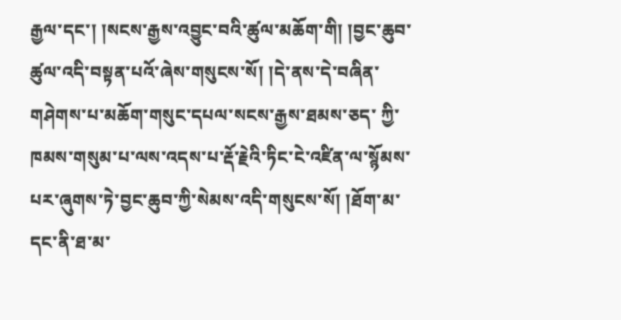རྒྱལ་དང་། །སངས་རྒྱས་འབྱུང་བའི་ཚུལ་མཆོག་གི། །བྱང་ཆུབ་ཚུལ་འདི་བསྟན་པའོ་ཞེས་གསུངས་སོ། །དེ་ནས་དེ་བཞིན་གཤེགས་པ་མཆོག་གསུང་དཔལ་སངས་རྒྱས་ཐམས་ཅད་ ཀྱི་ཁམས་གསུམ་པ་ལས་འདས་པ་རྡོ་རྗེའི་ཏིང་ངེ་འཛིན་ལ་སྙོམས་པར་ཞུགས་ཏེ་བྱང་ཆུབ་ཀྱི་སེམས་འདི་གསུངས་སོ། །ཐོག་མ་དང་ནི་ཐ་མ་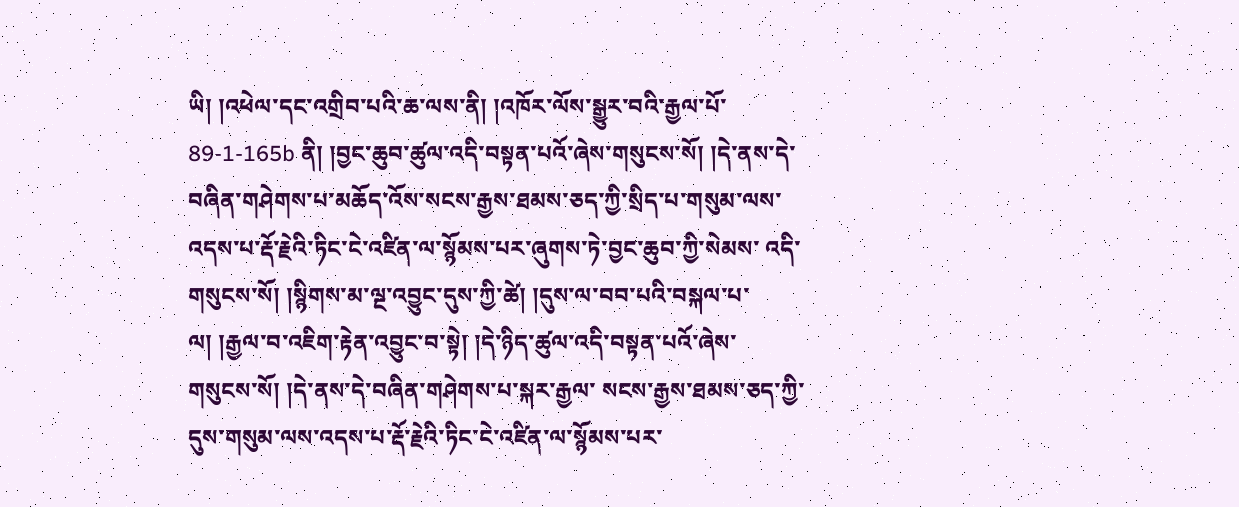ཡི། །འཕེལ་དང་འགྲིབ་པའི་ཆ་ལས་ནི། །འཁོར་ལོས་སྒྱུར་བའི་རྒྱལ་པོ་ 89-1-165b ནི། །བྱང་ཆུབ་ཚུལ་འདི་བསྟན་པའོ་ཞེས་གསུངས་སོ། །དེ་ནས་དེ་བཞིན་གཤེགས་པ་མཆོད་འོས་སངས་རྒྱས་ཐམས་ཅད་ཀྱི་སྲིད་པ་གསུམ་ལས་འདས་པ་རྡོ་རྗེའི་ཏིང་ངེ་འཛིན་ལ་སྙོམས་པར་ཞུགས་ཏེ་བྱང་ཆུབ་ཀྱི་སེམས་ འདི་གསུངས་སོ། །སྙིགས་མ་ལྔ་འབྱུང་དུས་ཀྱི་ཚེ། །དུས་ལ་བབ་པའི་བསྐལ་པ་ལ། །རྒྱལ་བ་འཇིག་རྟེན་འབྱུང་བ་སྟེ། །དེ་ཉིད་ཚུལ་འདི་བསྟན་པའོ་ཞེས་གསུངས་སོ། །དེ་ནས་དེ་བཞིན་གཤེགས་པ་སྐར་རྒྱལ་ སངས་རྒྱས་ཐམས་ཅད་ཀྱི་དུས་གསུམ་ལས་འདས་པ་རྡོ་རྗེའི་ཏིང་ངེ་འཛིན་ལ་སྙོམས་པར་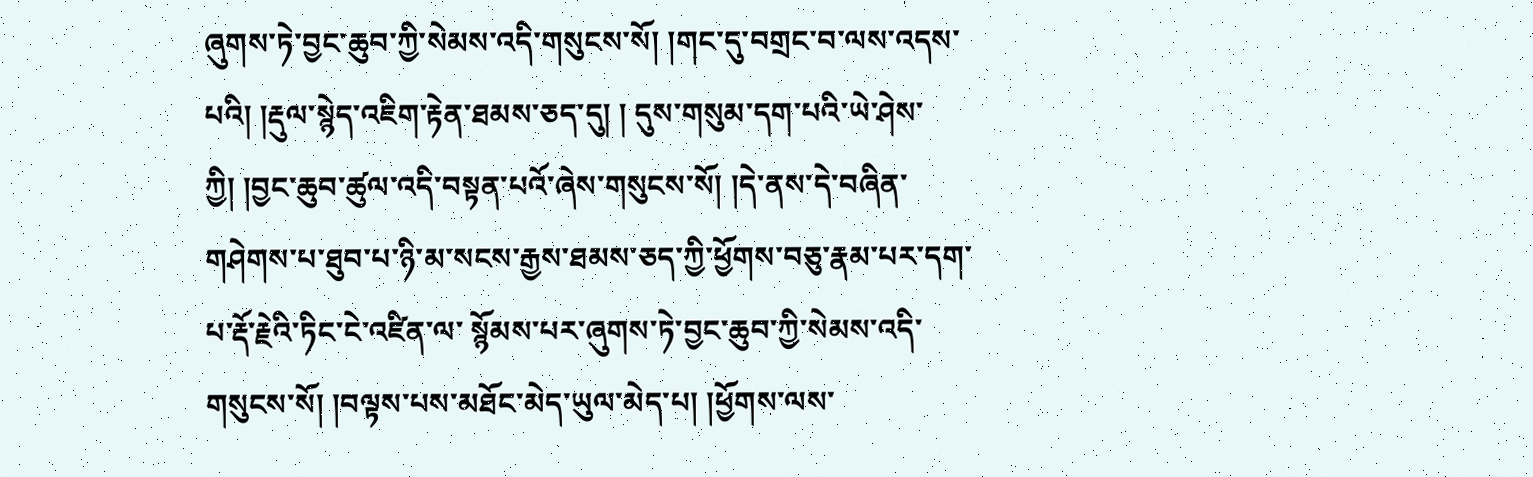ཞུགས་ཏེ་བྱང་ཆུབ་ཀྱི་སེམས་འདི་གསུངས་སོ། །གང་དུ་བགྲང་བ་ལས་འདས་པའི། །རྡུལ་སྙེད་འཇིག་རྟེན་ཐམས་ཅད་དུ། ། དུས་གསུམ་དག་པའི་ཡེ་ཤེས་ཀྱི། །བྱང་ཆུབ་ཚུལ་འདི་བསྟན་པའོ་ཞེས་གསུངས་སོ། །དེ་ནས་དེ་བཞིན་གཤེགས་པ་ཐུབ་པ་ཉི་མ་སངས་རྒྱས་ཐམས་ཅད་ཀྱི་ཕྱོགས་བཅུ་རྣམ་པར་དག་པ་རྡོ་རྗེའི་ཏིང་ངེ་འཛིན་ལ་ སྙོམས་པར་ཞུགས་ཏེ་བྱང་ཆུབ་ཀྱི་སེམས་འདི་གསུངས་སོ། །བལྟས་པས་མཐོང་མེད་ཡུལ་མེད་པ། །ཕྱོགས་ལས་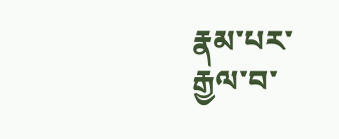རྣམ་པར་རྒྱལ་བ་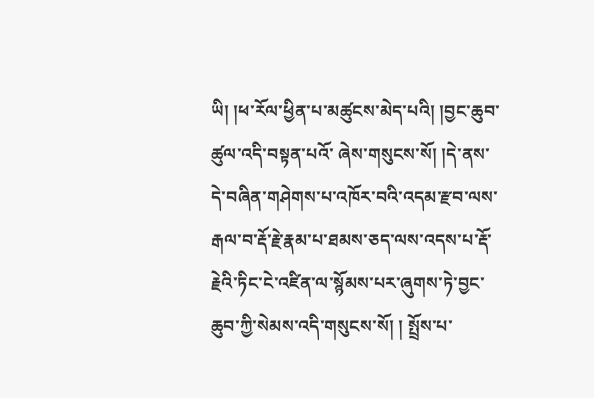ཡི། །ཕ་རོལ་ཕྱིན་པ་མཚུངས་མེད་པའི། །བྱང་ཆུབ་ཚུལ་འདི་བསྟན་པའོ་ ཞེས་གསུངས་སོ། །དེ་ནས་དེ་བཞིན་གཤེགས་པ་འཁོར་བའི་འདམ་རྫབ་ལས་རྒལ་བ་རྡོ་རྗེ་རྣམ་པ་ཐམས་ཅད་ལས་འདས་པ་རྡོ་རྗེའི་ཏིང་ངེ་འཛིན་ལ་སྙོམས་པར་ཞུགས་ཏེ་བྱང་ཆུབ་ཀྱི་སེམས་འདི་གསུངས་སོ། ། སྤྲོས་པ་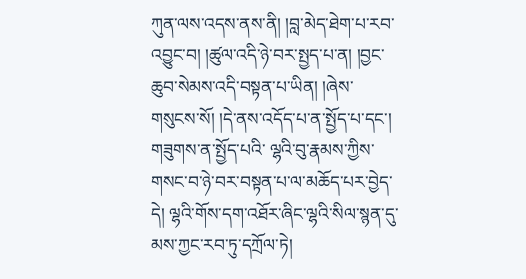ཀུན་ལས་འདས་ནས་ནི། །བླ་མེད་ཐེག་པ་རབ་འབྱུང་བ། །ཚུལ་འདི་ཉེ་བར་སྤྱད་པ་ན། །བྱང་ཆུབ་སེམས་འདི་བསྟན་པ་ཡིན། །ཞེས་གསུངས་སོ། །དེ་ནས་འདོད་པ་ན་སྤྱོད་པ་དང་། གཟུགས་ན་སྤྱོད་པའི་ ལྷའི་བུ་རྣམས་ཀྱིས་གསང་བ་ཉེ་བར་བསྟན་པ་ལ་མཆོད་པར་བྱེད་དེ། ལྷའི་གོས་དག་འཐོར་ཞིང་ལྷའི་སིལ་སྙན་དུ་མས་ཀྱང་རབ་ཏུ་དཀྲོལ་ཏེ།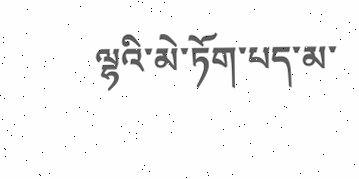ལྷའི་མེ་ཏོག་པད་མ་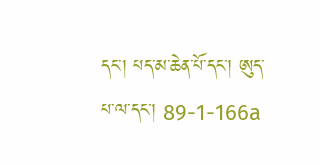དང་། པད་མ་ཆེན་པོ་དང་། ཨུད་པ་ལ་དང་། 89-1-166a